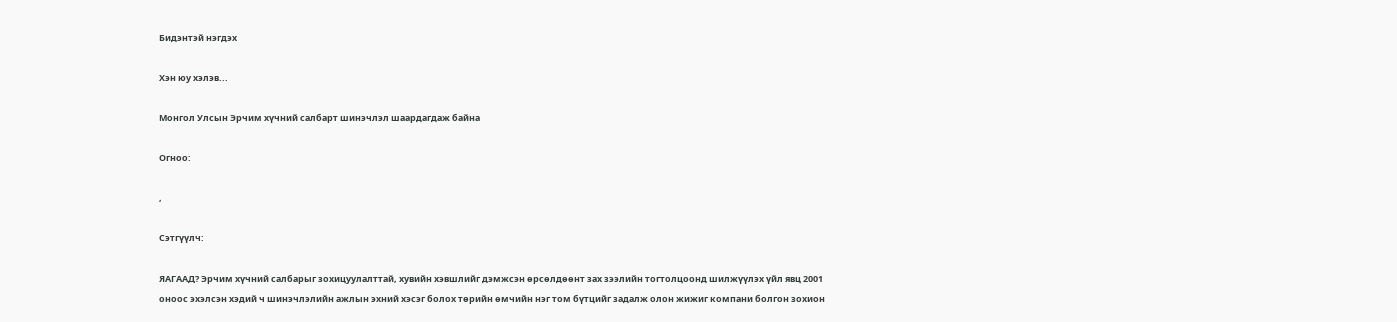Бидэнтэй нэгдэх

Хэн юу хэлэв...

Монгол Улсын Эрчим хүчний салбарт шинэчлэл шаардагдаж байна

Огноо:

,

Сэтгүүлч:

ЯАГААД? Эрчим хүчний салбарыг зохицуулалттай, хувийн хэвшлийг дэмжсэн өрсөлдөөнт зах зээлийн тогтолцоонд шилжүүлэх үйл явц 2001 оноос эхэлсэн хэдий ч шинэчлэлийн ажлын эхний хэсэг болох төрийн өмчийн нэг том бүтцийг задалж олон жижиг компани болгон зохион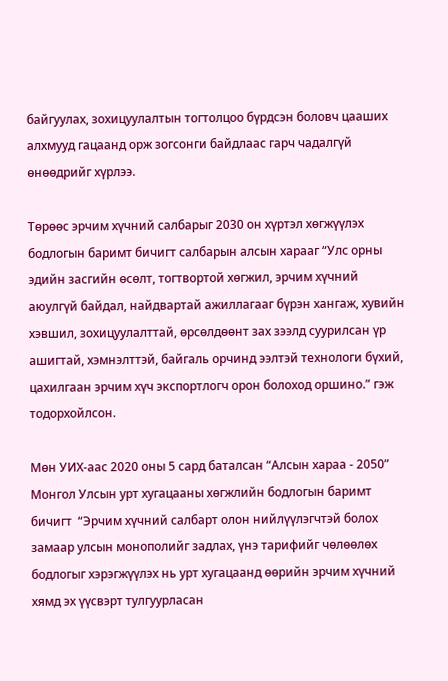байгуулах, зохицуулалтын тогтолцоо бүрдсэн боловч цааших алхмууд гацаанд орж зогсонги байдлаас гарч чадалгүй өнөөдрийг хүрлээ.

Төрөөс эрчим хүчний салбарыг 2030 он хүртэл хөгжүүлэх бодлогын баримт бичигт салбарын алсын харааг “Улс орны эдийн засгийн өсөлт, тогтвортой хөгжил, эрчим хүчний аюулгүй байдал, найдвартай ажиллагааг бүрэн хангаж, хувийн хэвшил, зохицуулалттай, өрсөлдөөнт зах зээлд суурилсан үр ашигтай, хэмнэлттэй, байгаль орчинд ээлтэй технологи бүхий, цахилгаан эрчим хүч экспортлогч орон болоход оршино.” гэж тодорхойлсон.

Мөн УИХ-аас 2020 оны 5 сард баталсан “Алсын хараа - 2050” Монгол Улсын урт хугацааны хөгжлийн бодлогын баримт бичигт  “Эрчим хүчний салбарт олон нийлүүлэгчтэй болох замаар улсын монополийг задлах, үнэ тарифийг чөлөөлөх бодлогыг хэрэгжүүлэх нь урт хугацаанд өөрийн эрчим хүчний хямд эх үүсвэрт тулгуурласан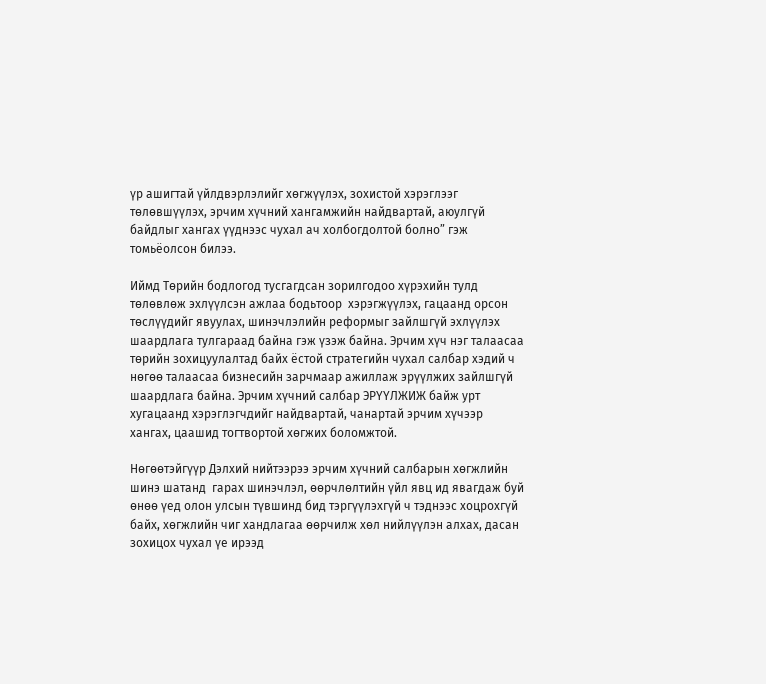үр ашигтай үйлдвэрлэлийг хөгжүүлэх, зохистой хэрэглээг төлөвшүүлэх, эрчим хүчний хангамжийн найдвартай, аюулгүй байдлыг хангах үүднээс чухал ач холбогдолтой болно” гэж томьёолсон билээ.

Иймд Төрийн бодлогод тусгагдсан зорилгодоо хүрэхийн тулд төлөвлөж эхлүүлсэн ажлаа бодьтоор  хэрэгжүүлэх, гацаанд орсон төслүүдийг явуулах, шинэчлэлийн реформыг зайлшгүй эхлүүлэх шаардлага тулгараад байна гэж үзэж байна. Эрчим хүч нэг талаасаа төрийн зохицуулалтад байх ёстой стратегийн чухал салбар хэдий ч нөгөө талаасаа бизнесийн зарчмаар ажиллаж эрүүлжих зайлшгүй шаардлага байна. Эрчим хүчний салбар ЭРҮҮЛЖИЖ байж урт хугацаанд хэрэглэгчдийг найдвартай, чанартай эрчим хүчээр хангах, цаашид тогтвортой хөгжих боломжтой.

Нөгөөтэйгүүр Дэлхий нийтээрээ эрчим хүчний салбарын хөгжлийн шинэ шатанд  гарах шинэчлэл, өөрчлөлтийн үйл явц ид явагдаж буй өнөө үед олон улсын түвшинд бид тэргүүлэхгүй ч тэднээс хоцрохгүй байх, хөгжлийн чиг хандлагаа өөрчилж хөл нийлүүлэн алхах, дасан зохицох чухал үе ирээд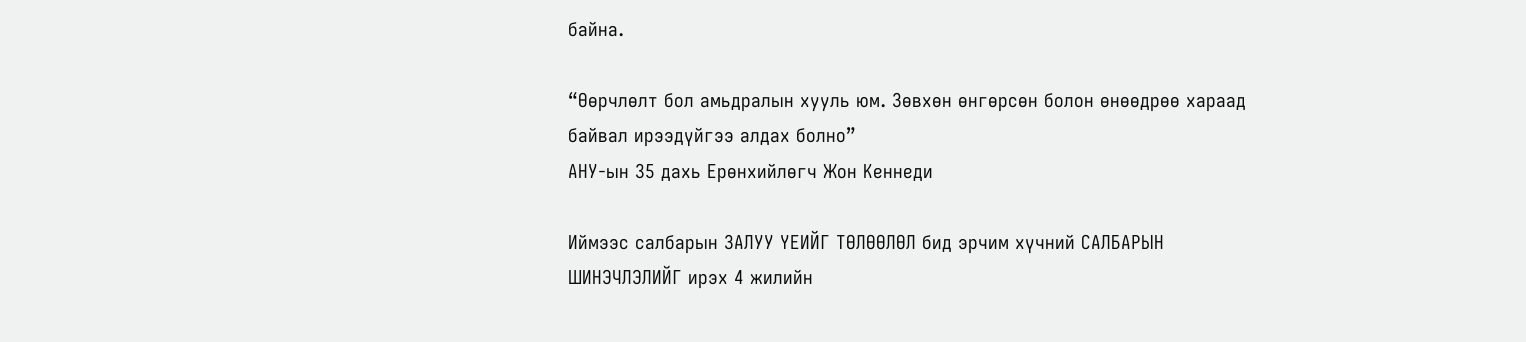байна.

“Өөрчлөлт бол амьдралын хууль юм. Зөвхөн өнгөрсөн болон өнөөдрөө хараад байвал ирээдүйгээ алдах болно”
АНУ-ын 35 дахь Ерөнхийлөгч Жон Кеннеди

Иймээс салбарын ЗАЛУУ ҮЕИЙГ ТӨЛӨӨЛӨЛ бид эрчим хүчний САЛБАРЫН ШИНЭЧЛЭЛИЙГ ирэх 4 жилийн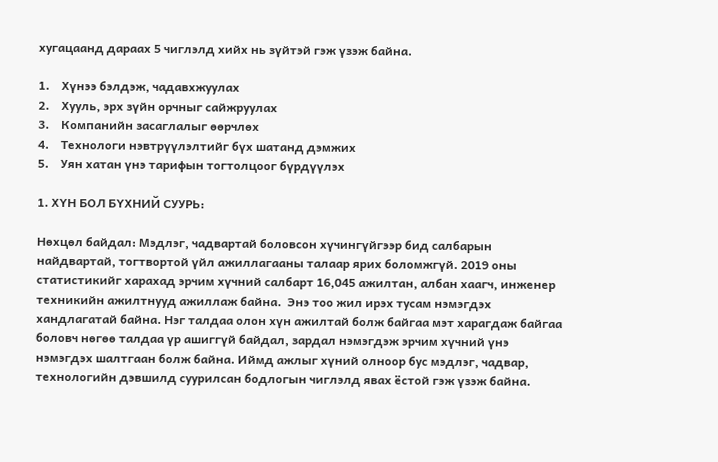хугацаанд дараах 5 чиглэлд хийх нь зүйтэй гэж үзэж байна.

1.    Хүнээ бэлдэж, чадавхжуулах
2.    Хууль, эрх зүйн орчныг сайжруулах
3.    Компанийн засаглалыг өөрчлөх
4.    Технологи нэвтрүүлэлтийг бүх шатанд дэмжих
5.    Уян хатан үнэ тарифын тогтолцоог бүрдүүлэх

1. ХҮН БОЛ БҮХНИЙ СУУРЬ:

Нөхцөл байдал: Мэдлэг, чадвартай боловсон хүчингүйгээр бид салбарын найдвартай, тогтвортой үйл ажиллагааны талаар ярих боломжгүй. 2019 оны статистикийг харахад эрчим хүчний салбарт 16,045 ажилтан, албан хаагч, инженер техникийн ажилтнууд ажиллаж байна.  Энэ тоо жил ирэх тусам нэмэгдэх хандлагатай байна. Нэг талдаа олон хүн ажилтай болж байгаа мэт харагдаж байгаа боловч нөгөө талдаа үр ашиггүй байдал, зардал нэмэгдэж эрчим хүчний үнэ нэмэгдэх шалтгаан болж байна. Иймд ажлыг хүний олноор бус мэдлэг, чадвар, технологийн дэвшилд суурилсан бодлогын чиглэлд явах ёстой гэж үзэж байна.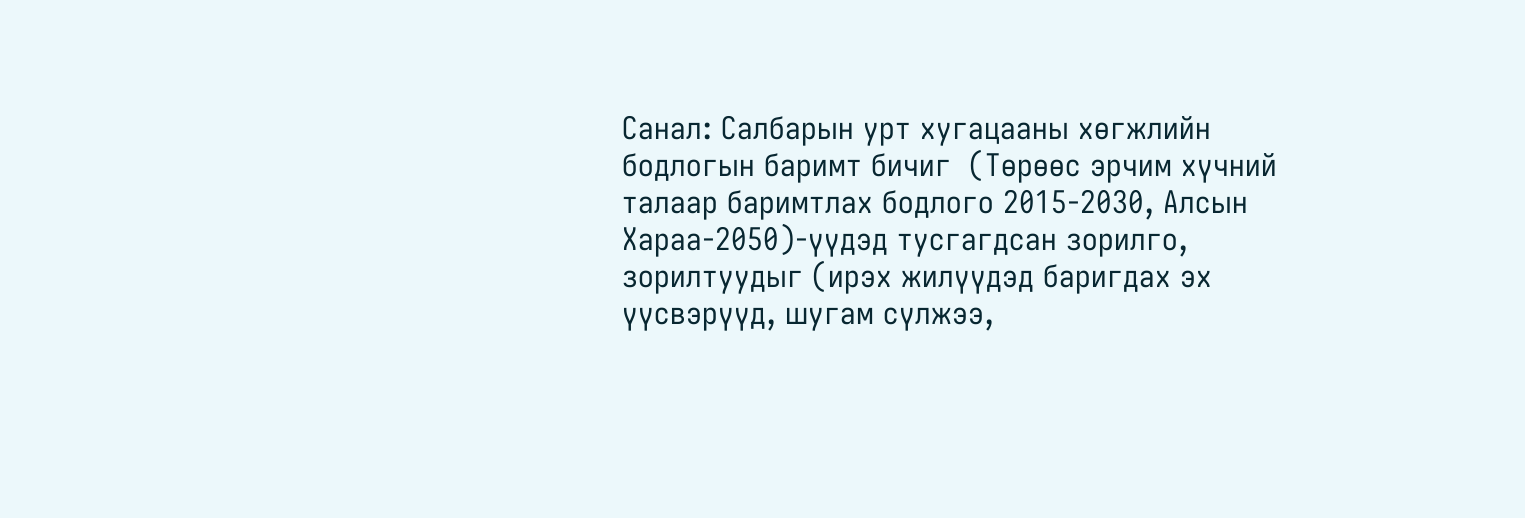Санал: Салбарын урт хугацааны хөгжлийн бодлогын баримт бичиг  (Төрөөс эрчим хүчний талаар баримтлах бодлого 2015-2030, Алсын Хараа-2050)-үүдэд тусгагдсан зорилго, зорилтуудыг (ирэх жилүүдэд баригдах эх үүсвэрүүд, шугам сүлжээ,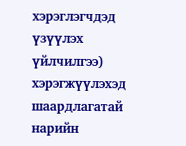хэрэглэгчдэд үзүүлэх үйлчилгээ) хэрэгжүүлэхэд шаардлагатай нарийн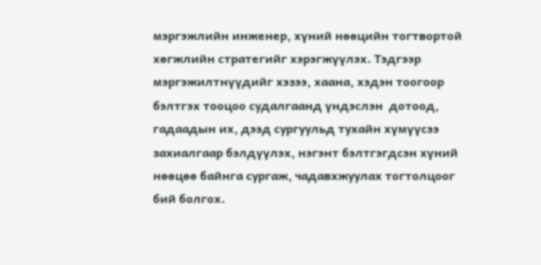мэргэжлийн инженер, хүний нөөцийн тогтвортой хөгжлийн стратегийг хэрэгжүүлэх. Тэдгээр мэргэжилтнүүдийг хэзээ, хаана, хэдэн тоогоор бэлтгэх тооцоо судалгаанд үндэслэн  дотоод, гадаадын их, дээд сургуульд тухайн хүмүүсээ захиалгаар бэлдүүлэх, нэгэнт бэлтгэгдсэн хүний нөөцөө байнга сургаж, чадавхжуулах тогтолцоог бий болгох.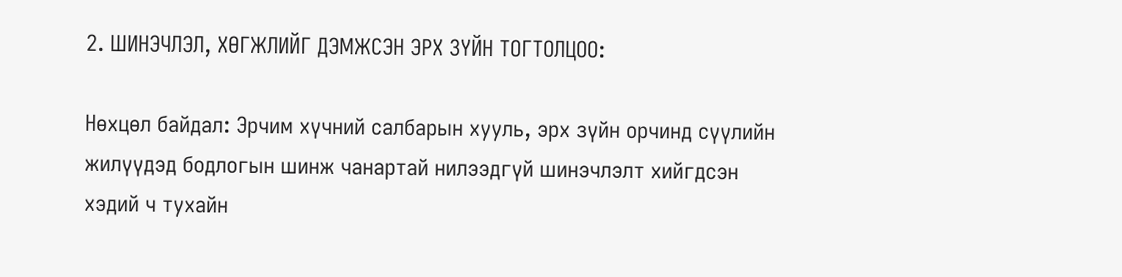2. ШИНЭЧЛЭЛ, ХӨГЖЛИЙГ ДЭМЖСЭН ЭРХ ЗҮЙН ТОГТОЛЦОО:

Нөхцөл байдал: Эрчим хүчний салбарын хууль, эрх зүйн орчинд сүүлийн жилүүдэд бодлогын шинж чанартай нилээдгүй шинэчлэлт хийгдсэн хэдий ч тухайн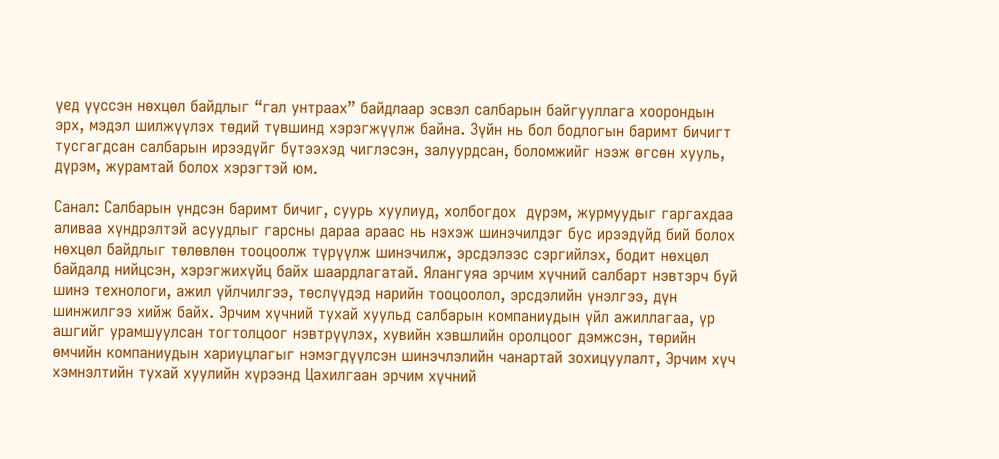үед үүссэн нөхцөл байдлыг “гал унтраах” байдлаар эсвэл салбарын байгууллага хоорондын эрх, мэдэл шилжүүлэх төдий түвшинд хэрэгжүүлж байна. Зүйн нь бол бодлогын баримт бичигт тусгагдсан салбарын ирээдүйг бүтээхэд чиглэсэн, залуурдсан, боломжийг нээж өгсөн хууль, дүрэм, журамтай болох хэрэгтэй юм.

Санал: Салбарын үндсэн баримт бичиг, суурь хуулиуд, холбогдох  дүрэм, журмуудыг гаргахдаа аливаа хүндрэлтэй асуудлыг гарсны дараа араас нь нэхэж шинэчилдэг бус ирээдүйд бий болох нөхцөл байдлыг төлөвлөн тооцоолж түрүүлж шинэчилж, эрсдэлээс сэргийлэх, бодит нөхцөл байдалд нийцсэн, хэрэгжихүйц байх шаардлагатай. Ялангуяа эрчим хүчний салбарт нэвтэрч буй шинэ технологи, ажил үйлчилгээ, төслүүдэд нарийн тооцоолол, эрсдэлийн үнэлгээ, дүн шинжилгээ хийж байх. Эрчим хүчний тухай хуульд салбарын компаниудын үйл ажиллагаа, үр ашгийг урамшуулсан тогтолцоог нэвтрүүлэх, хувийн хэвшлийн оролцоог дэмжсэн, төрийн өмчийн компаниудын хариуцлагыг нэмэгдүүлсэн шинэчлэлийн чанартай зохицуулалт, Эрчим хүч хэмнэлтийн тухай хуулийн хүрээнд Цахилгаан эрчим хүчний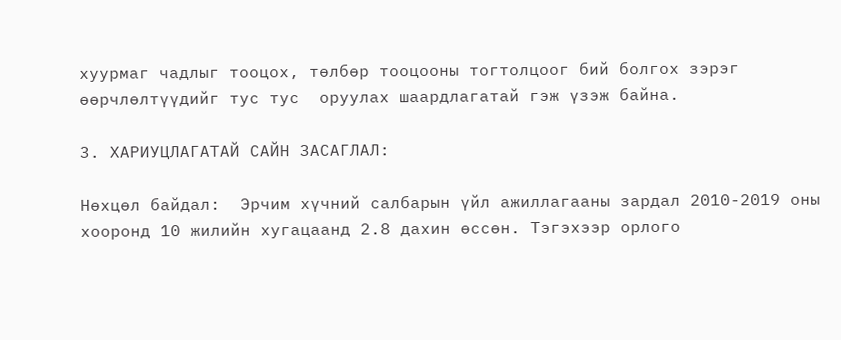хуурмаг чадлыг тооцох, төлбөр тооцооны тогтолцоог бий болгох зэрэг өөрчлөлтүүдийг тус тус  оруулах шаардлагатай гэж үзэж байна.

3. ХАРИУЦЛАГАТАЙ САЙН ЗАСАГЛАЛ:

Нөхцөл байдал:  Эрчим хүчний салбарын үйл ажиллагааны зардал 2010-2019 оны хооронд 10 жилийн хугацаанд 2.8 дахин өссөн. Тэгэхээр орлого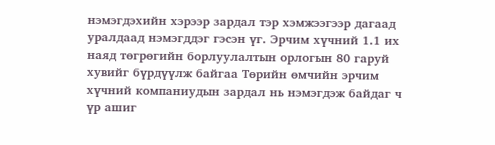нэмэгдэхийн хэрээр зардал тэр хэмжээгээр дагаад уралдаад нэмэгддэг гэсэн үг. Эрчим хүчний 1.1 их наяд төгрөгийн борлуулалтын орлогын 80 гаруй хувийг бүрдүүлж байгаа Төрийн өмчийн эрчим хүчний компаниудын зардал нь нэмэгдэж байдаг ч үр ашиг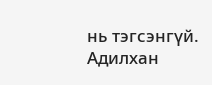нь тэгсэнгүй. Адилхан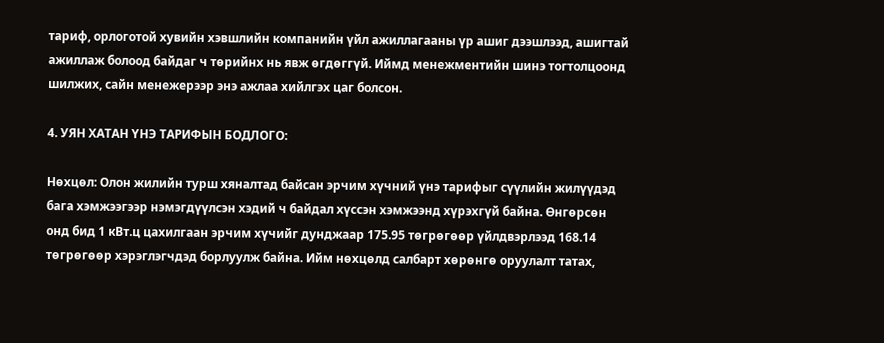тариф, орлоготой хувийн хэвшлийн компанийн үйл ажиллагааны үр ашиг дээшлээд, ашигтай ажиллаж болоод байдаг ч төрийнх нь явж өгдөггүй. Иймд менежментийн шинэ тогтолцоонд шилжих, сайн менежерээр энэ ажлаа хийлгэх цаг болсон.

4. УЯН ХАТАН ҮНЭ ТАРИФЫН БОДЛОГО:

Нөхцөл: Олон жилийн турш хяналтад байсан эрчим хүчний үнэ тарифыг сүүлийн жилүүдэд бага хэмжээгээр нэмэгдүүлсэн хэдий ч байдал хүссэн хэмжээнд хүрэхгүй байна. Өнгөрсөн онд бид 1 кВт.ц цахилгаан эрчим хүчийг дунджаар 175.95 төгрөгөөр үйлдвэрлээд 168.14 төгрөгөөр хэрэглэгчдэд борлуулж байна. Ийм нөхцөлд салбарт хөрөнгө оруулалт татах,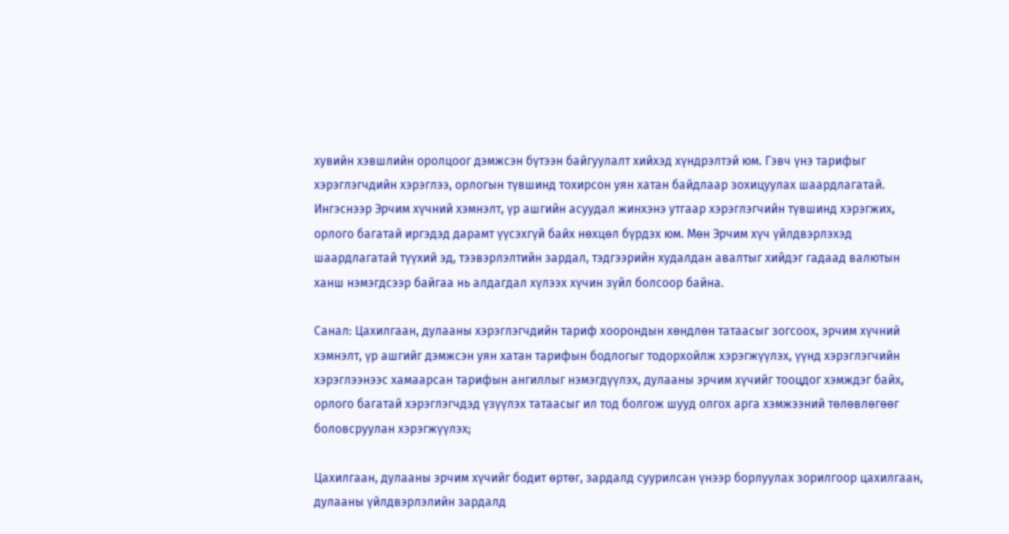хувийн хэвшлийн оролцоог дэмжсэн бүтээн байгуулалт хийхэд хүндрэлтэй юм. Гэвч үнэ тарифыг хэрэглэгчдийн хэрэглээ, орлогын түвшинд тохирсон уян хатан байдлаар зохицуулах шаардлагатай. Ингэснээр Эрчим хүчний хэмнэлт, үр ашгийн асуудал жинхэнэ утгаар хэрэглэгчийн түвшинд хэрэгжих, орлого багатай иргэдэд дарамт үүсэхгүй байх нөхцөл бүрдэх юм. Мөн Эрчим хүч үйлдвэрлэхэд шаардлагатай түүхий эд, тээвэрлэлтийн зардал, тэдгээрийн худалдан авалтыг хийдэг гадаад валютын ханш нэмэгдсээр байгаа нь алдагдал хүлээх хүчин зүйл болсоор байна.

Санал: Цахилгаан, дулааны хэрэглэгчдийн тариф хоорондын хөндлөн татаасыг зогсоох, эрчим хүчний хэмнэлт, үр ашгийг дэмжсэн уян хатан тарифын бодлогыг тодорхойлж хэрэгжүүлэх, үүнд хэрэглэгчийн хэрэглээнээс хамаарсан тарифын ангиллыг нэмэгдүүлэх, дулааны эрчим хүчийг тооцдог хэмждэг байх, орлого багатай хэрэглэгчдэд үзүүлэх татаасыг ил тод болгож шууд олгох арга хэмжээний төлөвлөгөөг боловсруулан хэрэгжүүлэх;

Цахилгаан, дулааны эрчим хүчийг бодит өртөг, зардалд суурилсан үнээр борлуулах зорилгоор цахилгаан, дулааны үйлдвэрлэлийн зардалд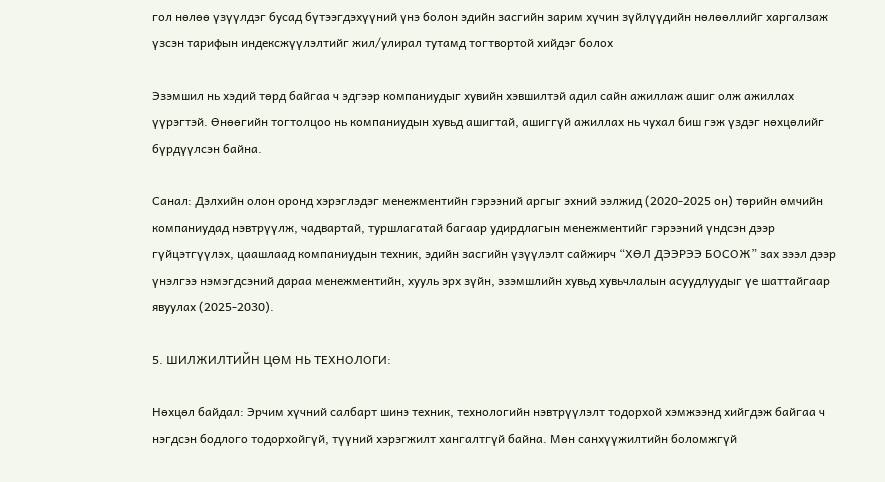гол нөлөө үзүүлдэг бусад бүтээгдэхүүний үнэ болон эдийн засгийн зарим хүчин зүйлүүдийн нөлөөллийг харгалзаж үзсэн тарифын индексжүүлэлтийг жил/улирал тутамд тогтвортой хийдэг болох

Эзэмшил нь хэдий төрд байгаа ч эдгээр компаниудыг хувийн хэвшилтэй адил сайн ажиллаж ашиг олж ажиллах үүрэгтэй. Өнөөгийн тогтолцоо нь компаниудын хувьд ашигтай, ашиггүй ажиллах нь чухал биш гэж үздэг нөхцөлийг бүрдүүлсэн байна.

Санал: Дэлхийн олон оронд хэрэглэдэг менежментийн гэрээний аргыг эхний ээлжид (2020-2025 он) төрийн өмчийн компаниудад нэвтрүүлж, чадвартай, туршлагатай багаар удирдлагын менежментийг гэрээний үндсэн дээр гүйцэтгүүлэх, цаашлаад компаниудын техник, эдийн засгийн үзүүлэлт сайжирч “ХӨЛ ДЭЭРЭЭ БОСОЖ” зах зээл дээр үнэлгээ нэмэгдсэний дараа менежментийн, хууль эрх зүйн, эзэмшлийн хувьд хувьчлалын асуудлуудыг үе шаттайгаар явуулах (2025-2030).

5. ШИЛЖИЛТИЙН ЦӨМ НЬ ТЕХНОЛОГИ:

Нөхцөл байдал: Эрчим хүчний салбарт шинэ техник, технологийн нэвтрүүлэлт тодорхой хэмжээнд хийгдэж байгаа ч нэгдсэн бодлого тодорхойгүй, түүний хэрэгжилт хангалтгүй байна. Мөн санхүүжилтийн боломжгүй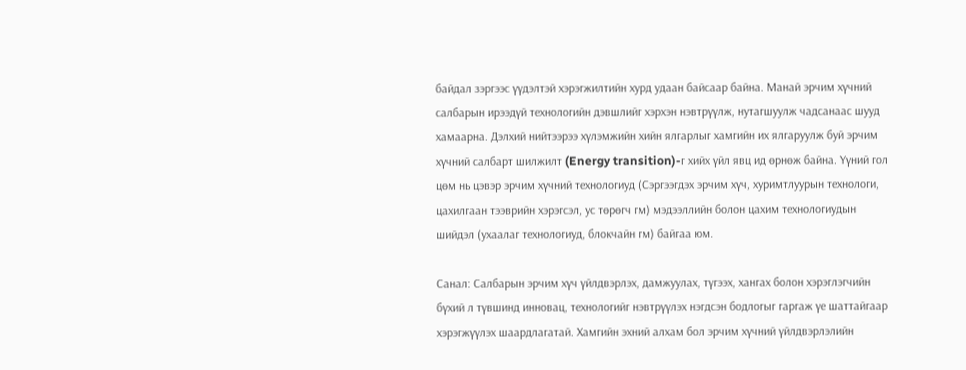байдал зэргээс үүдэлтэй хэрэгжилтийн хурд удаан байсаар байна. Манай эрчим хүчний салбарын ирээдүй технологийн дэвшлийг хэрхэн нэвтрүүлж, нутагшуулж чадсанаас шууд хамаарна. Дэлхий нийтээрээ хүлэмжийн хийн ялгарлыг хамгийн их ялгаруулж буй эрчим хүчний салбарт шилжилт (Energy transition)-г хийх үйл явц ид өрнөж байна. Үүний гол цөм нь цэвэр эрчим хүчний технологиуд (Сэргээгдэх эрчим хүч, хуримтлуурын технологи, цахилгаан тээврийн хэрэгсэл, ус төрөгч гм) мэдээллийн болон цахим технологиудын шийдэл (ухаалаг технологиуд, блокчайн гм) байгаа юм.

Санал: Салбарын эрчим хүч үйлдвэрлэх, дамжуулах, түгээх, хангах болон хэрэглэгчийн бүхий л түвшинд инновац, технологийг нэвтрүүлэх нэгдсэн бодлогыг гаргаж үе шаттайгаар хэрэгжүүлэх шаардлагатай. Хамгийн эхний алхам бол эрчим хүчний үйлдвэрлэлийн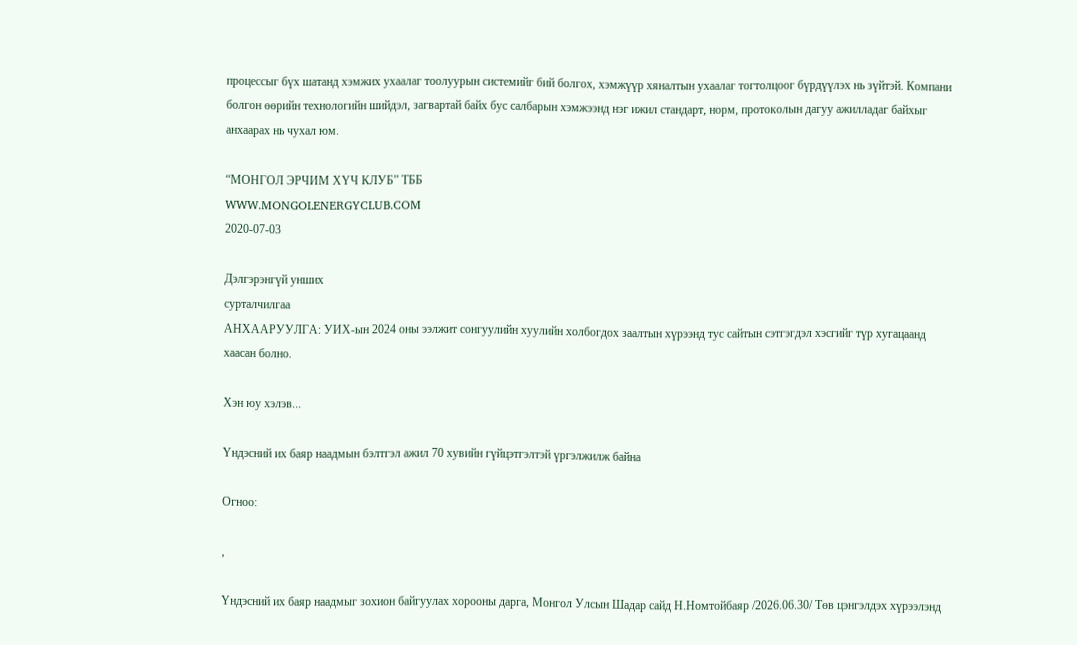процессыг бүх шатанд хэмжих ухаалаг тоолуурын системийг бий болгох, хэмжүүр хяналтын ухаалаг тогтолцоог бүрдүүлэх нь зүйтэй. Компани болгон өөрийн технологийн шийдэл, загвартай байх бус салбарын хэмжээнд нэг ижил стандарт, норм, протоколын дагуу ажилладаг байхыг анхаарах нь чухал юм.

“МОНГОЛ ЭРЧИМ ХҮЧ КЛУБ” ТББ
WWW.MONGOLENERGYCLUB.COM
2020-07-03

Дэлгэрэнгүй унших
сурталчилгаа
АНХААРУУЛГА: УИХ-ын 2024 оны ээлжит сонгуулийн хуулийн холбогдох заалтын хүрээнд тус сайтын сэтгэгдэл хэсгийг түр хугацаанд хаасан болно.

Хэн юу хэлэв...

Үндэсний их баяр наадмын бэлтгэл ажил 70 хувийн гүйцэтгэлтэй үргэлжилж байна

Огноо:

,

Үндэсний их баяр наадмыг зохион байгуулах хорооны дарга, Монгол Улсын Шадар сайд Н.Номтойбаяр /2026.06.30/ Төв цэнгэлдэх хүрээлэнд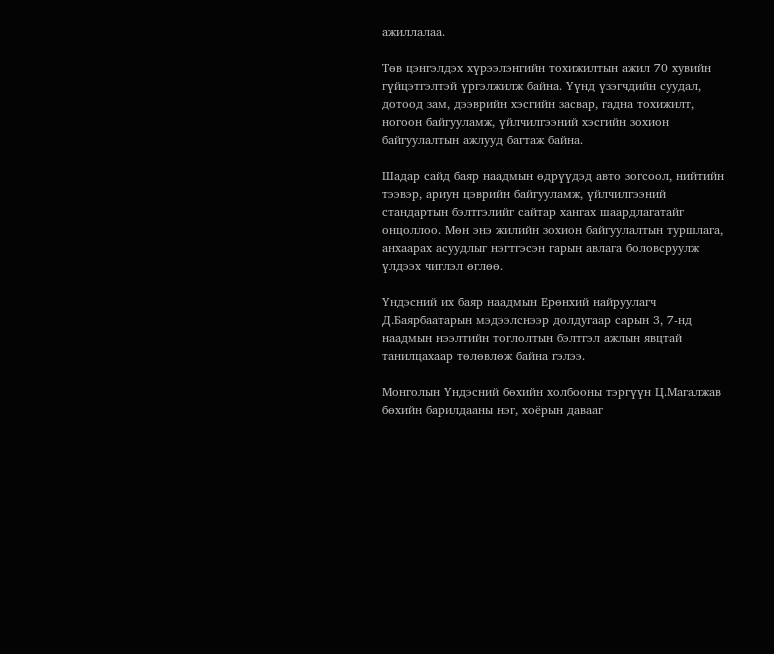ажиллалаа.

Төв цэнгэлдэх хүрээлэнгийн тохижилтын ажил 70 хувийн гүйцэтгэлтэй үргэлжилж байна. Үүнд үзэгчдийн суудал, дотоод зам, дээврийн хэсгийн засвар, гадна тохижилт, ногоон байгууламж, үйлчилгээний хэсгийн зохион байгуулалтын ажлууд багтаж байна.

Шадар сайд баяр наадмын өдрүүдэд авто зогсоол, нийтийн тээвэр, ариун цэврийн байгууламж, үйлчилгээний стандартын бэлтгэлийг сайтар хангах шаардлагатайг онцоллоо. Мөн энэ жилийн зохион байгуулалтын туршлага, анхаарах асуудлыг нэгтгэсэн гарын авлага боловсруулж үлдээх чиглэл өглөө.

Үндэсний их баяр наадмын Ерөнхий найруулагч Д.Баярбаатарын мэдээлснээр долдугаар сарын 3, 7-нд наадмын нээлтийн тоглолтын бэлтгэл ажлын явцтай танилцахаар төлөвлөж байна гэлээ.

Монголын Үндэсний бөхийн холбооны тэргүүн Ц.Магалжав бөхийн барилдааны нэг, хоёрын давааг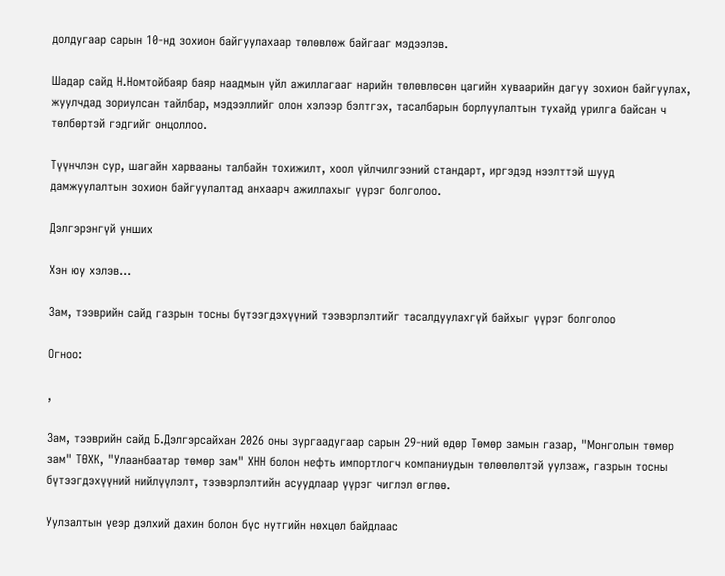долдугаар сарын 10-нд зохион байгуулахаар төлөвлөж байгааг мэдээлэв.

Шадар сайд Н.Номтойбаяр баяр наадмын үйл ажиллагааг нарийн төлөвлөсөн цагийн хуваарийн дагуу зохион байгуулах, жуулчдад зориулсан тайлбар, мэдээллийг олон хэлээр бэлтгэх, тасалбарын борлуулалтын тухайд урилга байсан ч төлбөртэй гэдгийг онцоллоо.

Түүнчлэн сур, шагайн харвааны талбайн тохижилт, хоол үйлчилгээний стандарт, иргэдэд нээлттэй шууд дамжуулалтын зохион байгуулалтад анхаарч ажиллахыг үүрэг болголоо.

Дэлгэрэнгүй унших

Хэн юу хэлэв...

Зам, тээврийн сайд газрын тосны бүтээгдэхүүний тээвэрлэлтийг тасалдуулахгүй байхыг үүрэг болголоо

Огноо:

,

Зам, тээврийн сайд Б.Дэлгэрсайхан 2026 оны зургаадугаар сарын 29-ний өдөр Төмөр замын газар, "Монголын төмөр зам" ТӨХК, "Улаанбаатар төмөр зам" ХНН болон нефть импортлогч компаниудын төлөөлөлтэй уулзаж, газрын тосны бүтээгдэхүүний нийлүүлэлт, тээвэрлэлтийн асуудлаар үүрэг чиглэл өглөө.

Уулзалтын үеэр дэлхий дахин болон бүс нутгийн нөхцөл байдлаас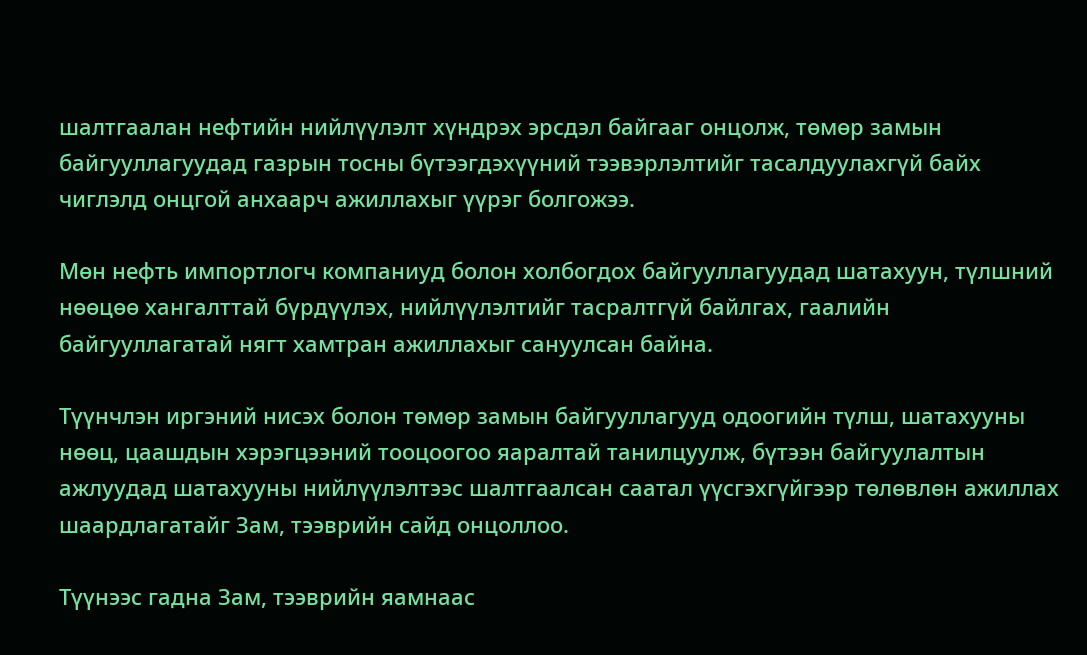шалтгаалан нефтийн нийлүүлэлт хүндрэх эрсдэл байгааг онцолж, төмөр замын байгууллагуудад газрын тосны бүтээгдэхүүний тээвэрлэлтийг тасалдуулахгүй байх чиглэлд онцгой анхаарч ажиллахыг үүрэг болгожээ.

Мөн нефть импортлогч компаниуд болон холбогдох байгууллагуудад шатахуун, түлшний нөөцөө хангалттай бүрдүүлэх, нийлүүлэлтийг тасралтгүй байлгах, гаалийн байгууллагатай нягт хамтран ажиллахыг сануулсан байна.

Түүнчлэн иргэний нисэх болон төмөр замын байгууллагууд одоогийн түлш, шатахууны нөөц, цаашдын хэрэгцээний тооцоогоо яаралтай танилцуулж, бүтээн байгуулалтын ажлуудад шатахууны нийлүүлэлтээс шалтгаалсан саатал үүсгэхгүйгээр төлөвлөн ажиллах шаардлагатайг Зам, тээврийн сайд онцоллоо.

Түүнээс гадна Зам, тээврийн яамнаас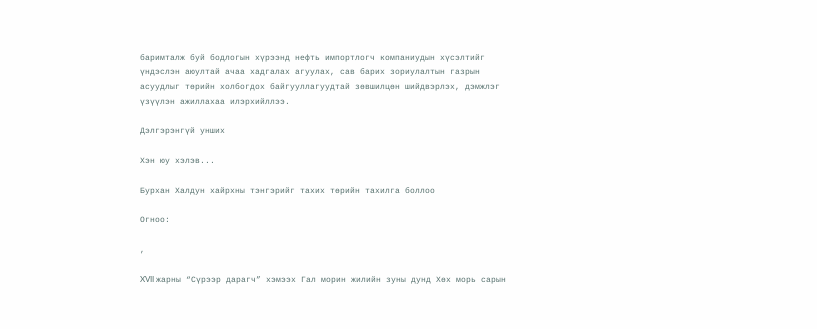баримталж буй бодлогын хүрээнд нефть импортлогч компаниудын хүсэлтийг үндэслэн аюултай ачаа хадгалах агуулах, сав барих зориулалтын газрын асуудлыг төрийн холбогдох байгууллагуудтай зөвшилцөн шийдвэрлэх, дэмжлэг үзүүлэн ажиллахаа илэрхийллээ.

Дэлгэрэнгүй унших

Хэн юу хэлэв...

Бурхан Халдун хайрхны тэнгэрийг тахих төрийн тахилга боллоо

Огноо:

,

XVII жарны “Сүрээр дарагч” хэмээх Гал морин жилийн зуны дунд Хөх морь сарын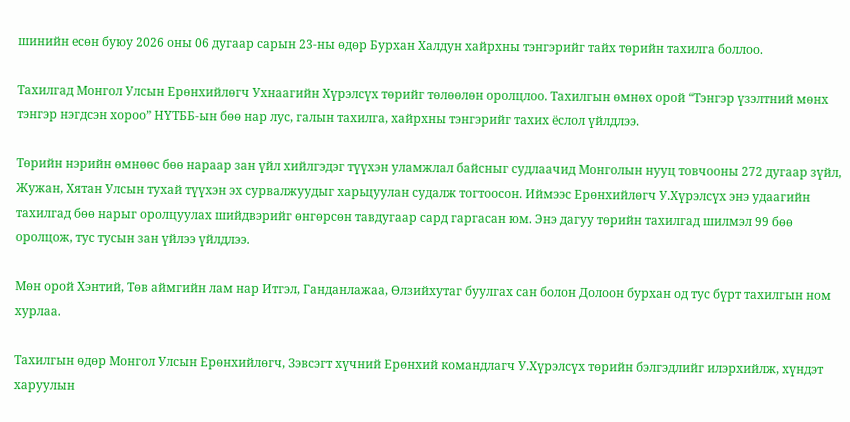шинийн есөн буюу 2026 оны 06 дугаар сарын 23-ны өдөр Бурхан Халдун хайрхны тэнгэрийг тайх төрийн тахилга боллоо.

Тахилгад Монгол Улсын Ерөнхийлөгч Ухнаагийн Хүрэлсүх төрийг төлөөлөн оролцлоо. Тахилгын өмнөх орой “Тэнгэр үзэлтний мөнх тэнгэр нэгдсэн хороо” НҮТББ-ын бөө нар лус, галын тахилга, хайрхны тэнгэрийг тахих ёслол үйлдлээ.

Төрийн нэрийн өмнөөс бөө нараар зан үйл хийлгэдэг түүхэн уламжлал байсныг судлаачид Монголын нууц товчооны 272 дугаар зүйл, Жужан, Хятан Улсын тухай түүхэн эх сурвалжуудыг харьцуулан судалж тогтоосон. Иймээс Ерөнхийлөгч У.Хүрэлсүх энэ удаагийн тахилгад бөө нарыг оролцуулах шийдвэрийг өнгөрсөн тавдугаар сард гаргасан юм. Энэ дагуу төрийн тахилгад шилмэл 99 бөө оролцож, тус тусын зан үйлээ үйлдлээ.

Мөн орой Хэнтий, Төв аймгийн лам нар Итгэл, Ганданлажаа, Өлзийхутаг буулгах сан болон Долоон бурхан од тус бүрт тахилгын ном хурлаа.

Тахилгын өдөр Монгол Улсын Ерөнхийлөгч, Зэвсэгт хүчний Ерөнхий командлагч У.Хүрэлсүх төрийн бэлгэдлийг илэрхийлж, хүндэт харуулын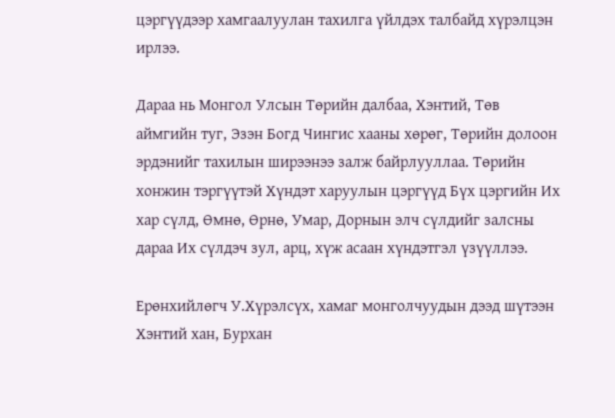цэргүүдээр хамгаалуулан тахилга үйлдэх талбайд хүрэлцэн ирлээ.

Дараа нь Монгол Улсын Төрийн далбаа, Хэнтий, Төв аймгийн туг, Эзэн Богд Чингис хааны хөрөг, Төрийн долоон эрдэнийг тахилын ширээнээ залж байрлууллаа. Төрийн хонжин тэргүүтэй Хүндэт харуулын цэргүүд Бүх цэргийн Их хар сүлд, Өмнө, Өрнө, Умар, Дорнын элч сүлдийг залсны дараа Их сүлдэч зул, арц, хүж асаан хүндэтгэл үзүүллээ.

Ерөнхийлөгч У.Хүрэлсүх, хамаг монголчуудын дээд шүтээн Хэнтий хан, Бурхан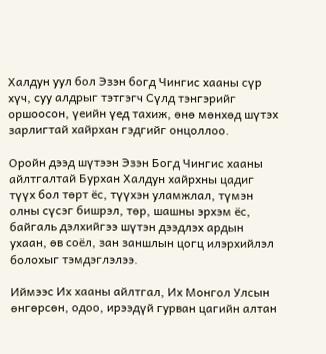Халдун уул бол Эзэн богд Чингис хааны сүр хүч, суу алдрыг тэтгэгч Сүлд тэнгэрийг оршоосон, үеийн үед тахиж, өнө мөнхөд шүтэх зарлигтай хайрхан гэдгийг онцоллоо.

Оройн дээд шүтээн Эзэн Богд Чингис хааны айлтгалтай Бурхан Халдун хайрхны цадиг түүх бол төрт ёс, түүхэн уламжлал, түмэн олны сүсэг бишрэл, төр, шашны эрхэм ёс, байгаль дэлхийгээ шүтэн дээдлэх ардын ухаан, өв соёл, зан заншлын цогц илэрхийлэл болохыг тэмдэглэлээ.

Иймээс Их хааны айлтгал, Их Монгол Улсын өнгөрсөн, одоо, ирээдүй гурван цагийн алтан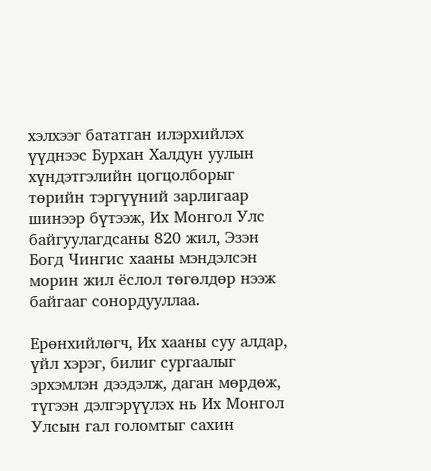хэлхээг бататган илэрхийлэх үүднээс Бурхан Халдун уулын хүндэтгэлийн цогцолборыг төрийн тэргүүний зарлигаар шинээр бүтээж, Их Монгол Улс байгуулагдсаны 820 жил, Эзэн Богд Чингис хааны мэндэлсэн морин жил ёслол төгөлдөр нээж байгааг сонордууллаа.

Ерөнхийлөгч, Их хааны суу алдар, үйл хэрэг, билиг сургаалыг эрхэмлэн дээдэлж, даган мөрдөж, түгээн дэлгэрүүлэх нь Их Монгол Улсын гал голомтыг сахин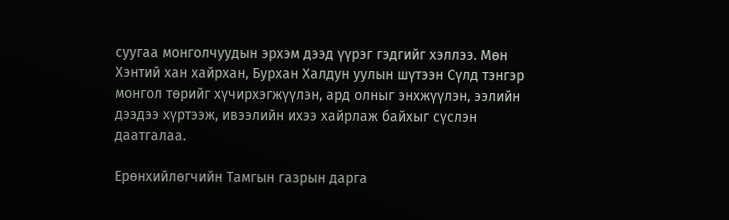суугаа монголчуудын эрхэм дээд үүрэг гэдгийг хэллээ. Мөн Хэнтий хан хайрхан, Бурхан Халдун уулын шүтээн Сүлд тэнгэр монгол төрийг хүчирхэгжүүлэн, ард олныг энхжүүлэн, ээлийн дээдээ хүртээж, ивээлийн ихээ хайрлаж байхыг сүслэн даатгалаа.

Ерөнхийлөгчийн Тамгын газрын дарга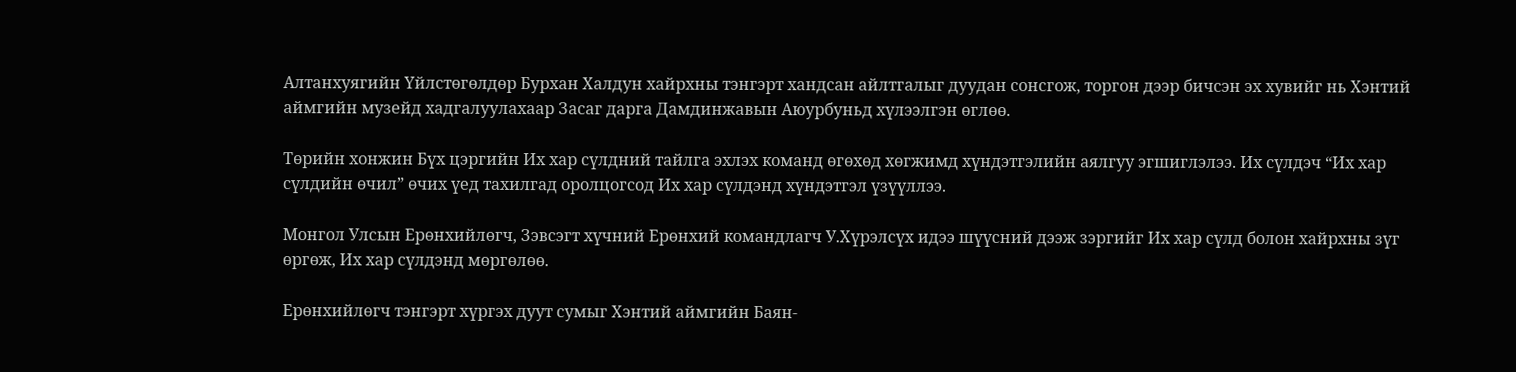Алтанхуягийн Үйлстөгөлдөр Бурхан Халдун хайрхны тэнгэрт хандсан айлтгалыг дуудан сонсгож, торгон дээр бичсэн эх хувийг нь Хэнтий аймгийн музейд хадгалуулахаар Засаг дарга Дамдинжавын Аюурбуньд хүлээлгэн өглөө.

Төрийн хонжин Бүх цэргийн Их хар сүлдний тайлга эхлэх команд өгөхөд хөгжимд хүндэтгэлийн аялгуу эгшиглэлээ. Их сүлдэч “Их хар сүлдийн өчил” өчих үед тахилгад оролцогсод Их хар сүлдэнд хүндэтгэл үзүүллээ.

Монгол Улсын Ерөнхийлөгч, Зэвсэгт хүчний Ерөнхий командлагч У.Хүрэлсүх идээ шүүсний дээж зэргийг Их хар сүлд болон хайрхны зүг өргөж, Их хар сүлдэнд мөргөлөө.

Ерөнхийлөгч тэнгэрт хүргэх дуут сумыг Хэнтий аймгийн Баян-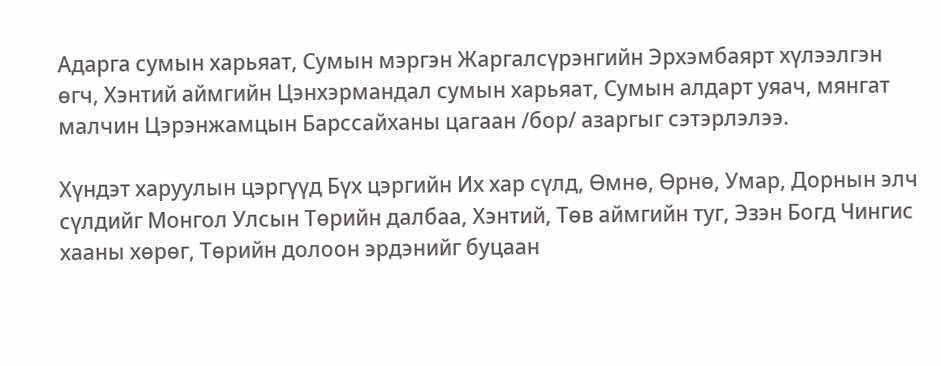Адарга сумын харьяат, Сумын мэргэн Жаргалсүрэнгийн Эрхэмбаярт хүлээлгэн өгч, Хэнтий аймгийн Цэнхэрмандал сумын харьяат, Сумын алдарт уяач, мянгат малчин Цэрэнжамцын Барссайханы цагаан /бор/ азаргыг сэтэрлэлээ.

Хүндэт харуулын цэргүүд Бүх цэргийн Их хар сүлд, Өмнө, Өрнө, Умар, Дорнын элч сүлдийг Монгол Улсын Төрийн далбаа, Хэнтий, Төв аймгийн туг, Эзэн Богд Чингис хааны хөрөг, Төрийн долоон эрдэнийг буцаан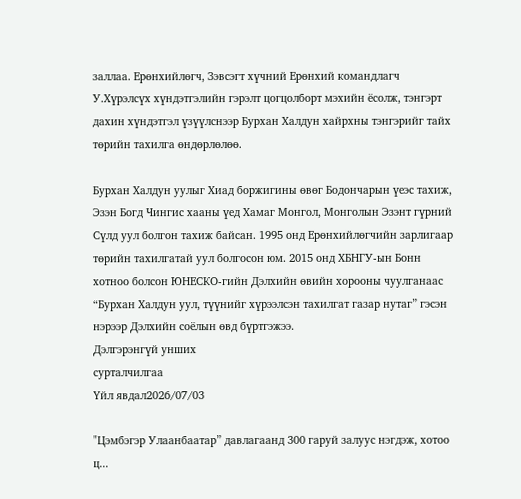заллаа. Ерөнхийлөгч, Зэвсэгт хүчний Ерөнхий командлагч У.Хүрэлсүх хүндэтгэлийн гэрэлт цогцолборт мэхийн ёсолж, тэнгэрт дахин хүндэтгэл үзүүлснээр Бурхан Халдун хайрхны тэнгэрийг тайх төрийн тахилга өндөрлөлөө.

Бурхан Халдун уулыг Хиад боржигины өвөг Бодончарын үеэс тахиж, Эзэн Богд Чингис хааны үед Хамаг Монгол, Монголын Эзэнт гүрний Сүлд уул болгон тахиж байсан. 1995 онд Ерөнхийлөгчийн зарлигаар төрийн тахилгатай уул болгосон юм. 2015 онд ХБНГУ-ын Бонн хотноо болсон ЮНЕСКО-гийн Дэлхийн өвийн хорооны чуулганаас “Бурхан Халдун уул, түүнийг хүрээлсэн тахилгат газар нутаг” гэсэн нэрээр Дэлхийн соёлын өвд бүртгэжээ.
Дэлгэрэнгүй унших
сурталчилгаа
Үйл явдал2026/07/03

"Цэмбэгэр Улаанбаатар” давлагаанд 300 гаруй залуус нэгдэж, хотоо ц...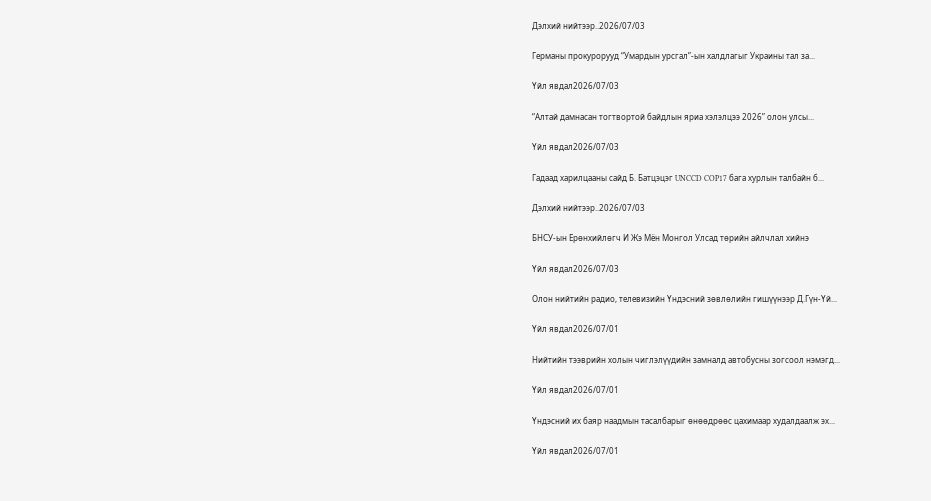Дэлхий нийтээр..2026/07/03

Германы прокурорууд “Умардын урсгал”-ын халдлагыг Украины тал за...

Үйл явдал2026/07/03

“Алтай дамнасан тогтвортой байдлын яриа хэлэлцээ 2026” олон улсы...

Үйл явдал2026/07/03

Гадаад харилцааны сайд Б. Батцэцэг UNCCD COP17 бага хурлын талбайн б...

Дэлхий нийтээр..2026/07/03

БНСУ-ын Ерөнхийлөгч И Жэ Мён Монгол Улсад төрийн айлчлал хийнэ

Үйл явдал2026/07/03

Олон нийтийн радио, телевизийн Үндэсний зөвлөлийн гишүүнээр Д.Гүн-Үй...

Үйл явдал2026/07/01

Нийтийн тээврийн холын чиглэлүүдийн замналд автобусны зогсоол нэмэгд...

Үйл явдал2026/07/01

Үндэсний их баяр наадмын тасалбарыг өнөөдрөөс цахимаар худалдаалж эх...

Үйл явдал2026/07/01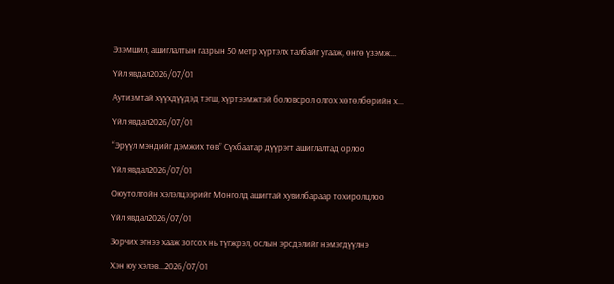Эзэмшил, ашиглалтын газрын 50 метр хүртэлх талбайг угааж, өнгө үзэмж...

Үйл явдал2026/07/01

Аутизмтай хүүхдүүдэд тэгш, хүртээмжтэй боловсрол олгох хөтөлбөрийн х...

Үйл явдал2026/07/01

“Эрүүл мэндийг дэмжих төв” Сүхбаатар дүүрэгт ашиглалтад орлоо

Үйл явдал2026/07/01

Оюутолгойн хэлэлцээрийг Монголд ашигтай хувилбараар тохиролцлоо

Үйл явдал2026/07/01

Зорчих эгнээ хааж зогсох нь түгжрэл, ослын эрсдэлийг нэмэгдүүлнэ

Хэн юу хэлэв...2026/07/01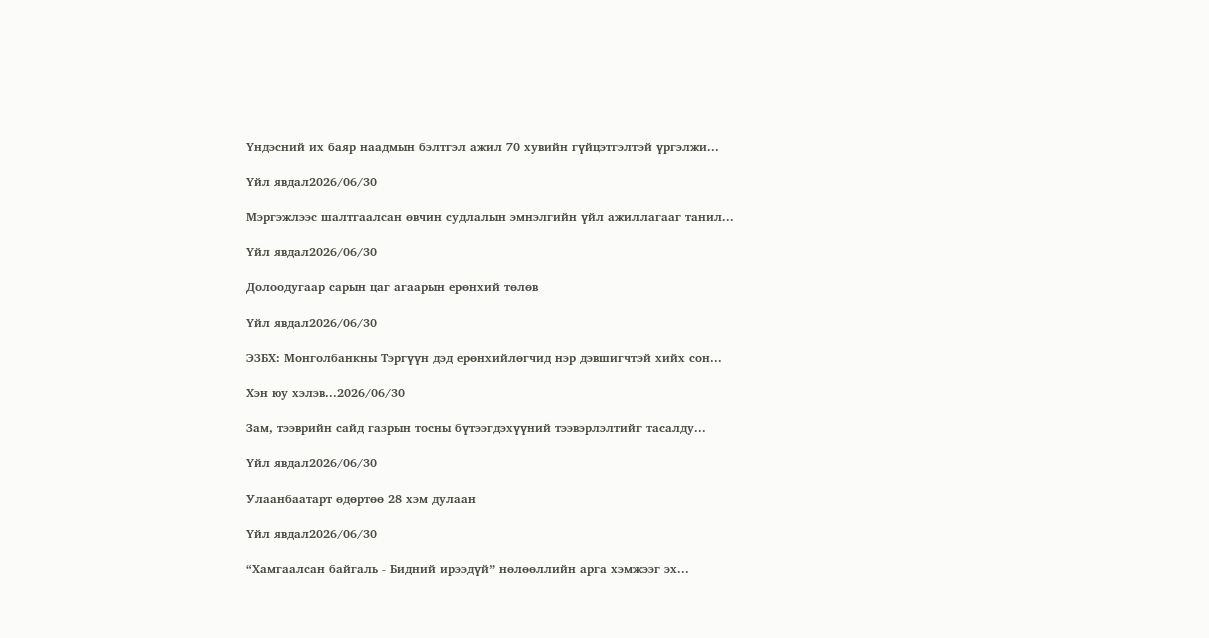Үндэсний их баяр наадмын бэлтгэл ажил 70 хувийн гүйцэтгэлтэй үргэлжи...

Үйл явдал2026/06/30

Мэргэжлээс шалтгаалсан өвчин судлалын эмнэлгийн үйл ажиллагааг танил...

Үйл явдал2026/06/30

Долоодугаар сарын цаг агаарын ерөнхий төлөв

Үйл явдал2026/06/30

ЭЗБХ: Монголбанкны Тэргүүн дэд ерөнхийлөгчид нэр дэвшигчтэй хийх сон...

Хэн юу хэлэв...2026/06/30

Зам, тээврийн сайд газрын тосны бүтээгдэхүүний тээвэрлэлтийг тасалду...

Үйл явдал2026/06/30

Улаанбаатарт өдөртөө 28 хэм дулаан

Үйл явдал2026/06/30

“Хамгаалсан байгаль - Бидний ирээдүй” нөлөөллийн арга хэмжээг эх...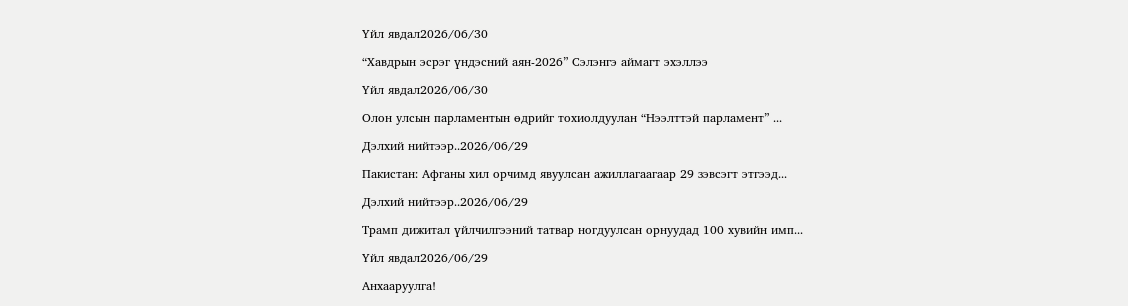Үйл явдал2026/06/30

“Хавдрын эсрэг үндэсний аян-2026” Сэлэнгэ аймагт эхэллээ

Үйл явдал2026/06/30

Олон улсын парламентын өдрийг тохиолдуулан “Нээлттэй парламент” ...

Дэлхий нийтээр..2026/06/29

Пакистан: Афганы хил орчимд явуулсан ажиллагаагаар 29 зэвсэгт этгээд...

Дэлхий нийтээр..2026/06/29

Трамп дижитал үйлчилгээний татвар ногдуулсан орнуудад 100 хувийн имп...

Үйл явдал2026/06/29

Анхааруулга!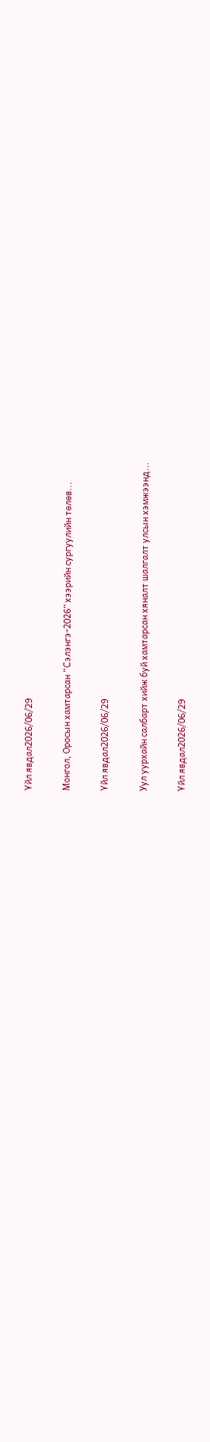Үйл явдал2026/06/29

Монгол, Оросын хамтарсан “Сэлэнгэ-2026” хээрийн сургуулийн төлөв...

Үйл явдал2026/06/29

Уул уурхайн салбарт хийж буй хамтарсан хяналт шалгалт улсын хэмжээнд...

Үйл явдал2026/06/29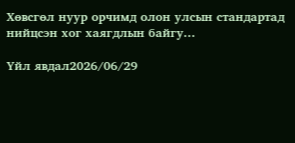Хөвсгөл нуур орчимд олон улсын стандартад нийцсэн хог хаягдлын байгу...

Үйл явдал2026/06/29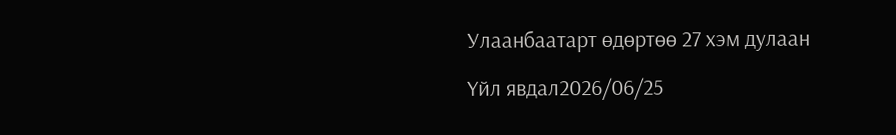Улаанбаатарт өдөртөө 27 хэм дулаан

Үйл явдал2026/06/25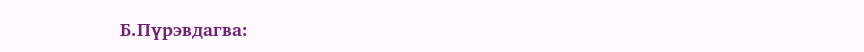Б.Пүрэвдагва: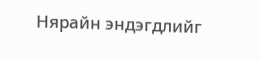Нярайн эндэгдлийг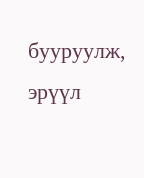бууруулж, эрүүл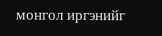монгол иргэнийг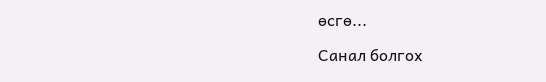өсгө...

Санал болгох